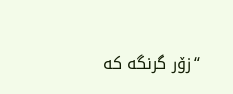“زۆر گرنگه‌ كه‌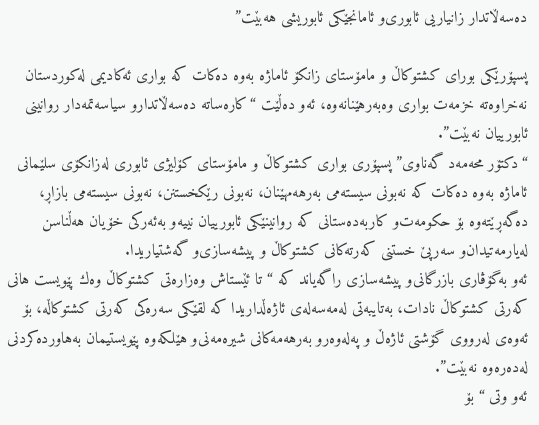ده‌سه‌ڵاتدار زانیاریى ئابورى‌و ئامانجێكى ئابوریشى هه‌بێت”

پسپۆرێكى بوراى كشتوكاڵ و مامۆستاى زانكۆ ئاماژه‌ به‌وه‌ ده‌كات كه‌ بوارى ئه‌كادیمى له‌كوردستان نه‌خراوه‌ته‌ خزمه‌ت بوارى وه‌به‌رهێنانه‌وه‌، ئه‌و ده‌ڵێت “كاره‌ساته‌ ده‌سه‌ڵاتدارو سیاسه‌تمه‌دار روانینى ئابورییان نه‌بێت”.
“دكتۆر محه‌مه‌د گه‌ناوى” پسپۆرى بوارى كشتوكاڵ و مامۆستاى كۆلیژى ئابورى له‌زانكۆى سلێمانى ئاماژه‌ به‌وه‌ ده‌كات كه‌ نه‌بونى سیسته‌مى به‌رهه‌مهێنان، نه‌بونى رێكخستنن، نه‌بونى سیسته‌مى بازاڕ، ده‌گه‌ڕێته‌وه‌ بۆ حكومه‌ت‌و كاربه‌ده‌ستانى كه‌ روانینێكى ئابورییان نییه‌‌و به‌ئه‌ركى خۆیان هه‌ڵناسن له‌یارمه‌تیدان‌و سه‌رپێ خستنى كه‌رته‌كانى كشتوكاڵ و پیشه‌سازى‌و گه‌شتیاریدا.
ئه‌و به‌گۆڤارى بازرگانى‌و پیشه‌سازى راگه‌یاند كه‌ “تا ئێستاش وه‌زاره‌تى كشتوكاڵ وه‌ك پێویست هانى كه‌رتى كشتوكاڵ نادات، به‌تایبه‌تى له‌مه‌سه‌له‌ى ئاژه‌ڵداریدا كه‌ لقێكى سه‌ره‌كى كه‌رتى كشتوكاڵه‌، بۆ ئه‌وه‌ى له‌رووى گۆشتى ئاژه‌ڵ و په‌له‌وه‌رو به‌رهه‌مه‌كانى شیره‌مه‌نى‌و هێلكه‌وه‌ پێویستیمان به‌هاورده‌كردنى له‌ده‌ره‌وه‌ نه‌بێت”.
ئه‌و وتى “بۆ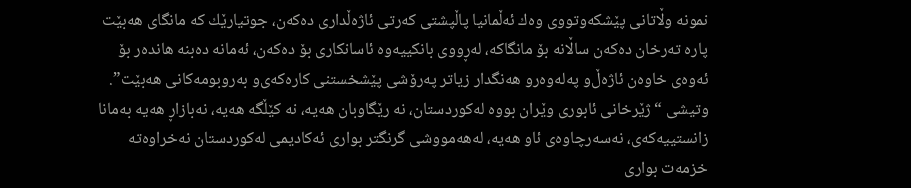نمونه‌ وڵاتانى پێشكه‌وتووى وه‌ك ئه‌ڵمانیا پاڵپشتى كه‌رتى ئاژه‌ڵدارى ده‌كه‌ن، جوتیارێك كه‌ مانگاى هه‌بێت پاره‌ ته‌رخان ده‌كه‌ن ساڵانه‌ بۆ مانگاكه‌، له‌ڕووى بانكییه‌وه‌ ئاسانكارى بۆ ده‌كه‌ن، ئه‌مانه‌ ده‌بنه‌ هانده‌ر بۆ ئه‌وه‌ى خاوه‌ن ئاژه‌ڵ‌و په‌له‌وه‌رو هه‌نگدار زیاتر په‌رۆشى پێشخستنى كاره‌كه‌ى‌و به‌روبومه‌كانى هه‌بێت”.
وتیشى “ژێرخانى ئابورى وێران بووه‌ له‌كوردستان، نه‌ رێگاوبان هه‌یه‌، نه‌ كێڵگه‌ هه‌یه‌، نه‌بازاڕ هه‌یه‌ به‌مانا زانستییه‌كه‌ى، نه‌سه‌رچاوه‌ى ئاو هه‌یه‌، له‌هه‌مووشى گرنگتر بوارى ئه‌كادیمى له‌كوردستان نه‌خراوه‌ته‌ خزمه‌ت بوارى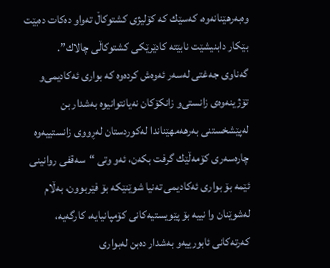وه‌به‌رهێنانه‌وه‌، كه‌سێك كه‌ كۆلیژى كشتوكاڵ ته‌واو ده‌كات ده‌بێت بێكار دابنیشێت نابێته‌ كادێرێكى كشتوكاڵى چالاك”.
گه‌ناوى جه‌غتى له‌سه‌ر ئه‌وه‌ش كرده‌وه‌ كه‌ بوارى ئه‌كادیمى‌و تۆژینه‌وه‌ى زانستى‌و زانكۆكان نه‌یانتوانیوه‌ به‌شدار بن له‌پێشخستنى به‌رهه‌مهێناندا له‌كوردستان له‌ڕووى زانستییه‌وه‌ چاره‌سه‌رى كۆمه‌ڵێك گرفت بكه‌ن، ئه‌و وتى “سه‌قفى روانینى ئێمه‌ بۆ بوارى ئه‌كادیمى ته‌نیا شوێنێكه‌ بۆ فێربوون، به‌ڵام له‌شوێنان وا نییه‌ بۆ پێویستیه‌كانى كۆمپانیایه‌، كارگه‌یه‌، كه‌رته‌كانى ئابورییه‌‌و به‌شدار ده‌بن له‌بوارى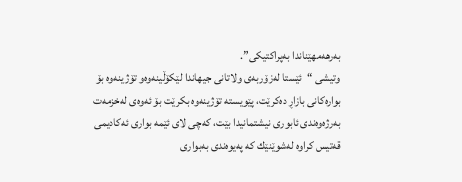به‌رهه‌مهێناندا به‌پراكتیكى”.
وتیشى “ئێستا له‌زۆربه‌ى ولاتانى جیهاندا لێكۆڵینه‌وه‌و تۆژینه‌وه‌ بۆ بواره‌كانى بازاڕ ده‌كرێت، پێویسته‌ تۆژینه‌وه‌ بكرێت بۆ ئه‌وه‌ى له‌خزمه‌ت به‌رژه‌وه‌ندى ئابورى نیشتمانیدا بێت، كه‌چى لاى ئێمه‌ بوارى ئه‌كادیمى قه‌تیس كراوه‌ له‌شوێنێك كه‌ په‌یوه‌ندى به‌بوارى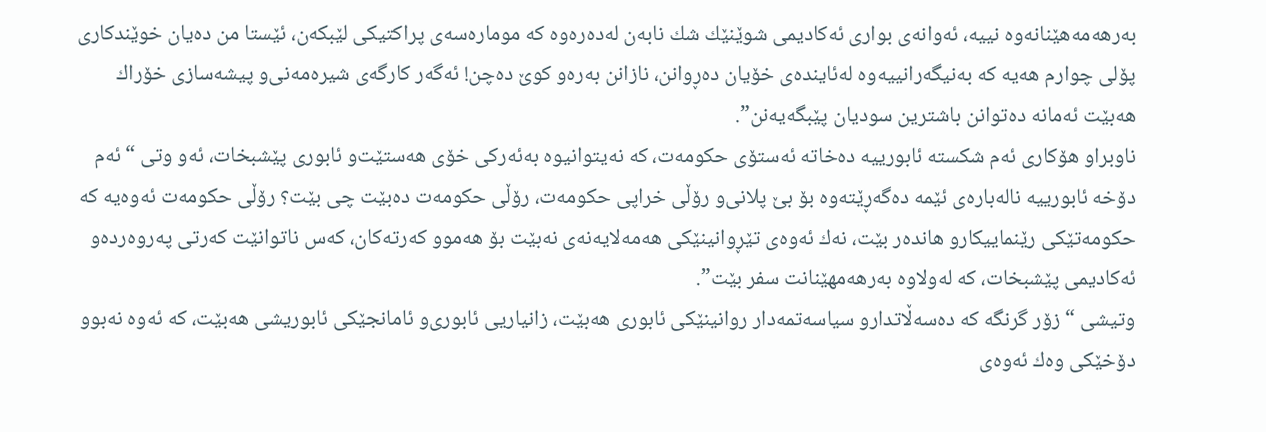به‌رهه‌مه‌هێنانه‌وه‌ نییه‌، ئه‌وانه‌ى بوارى ئه‌كادیمى شوێنێك شك نابه‌ن له‌ده‌ره‌وه‌ كه‌ موماره‌سه‌ى پراكتیكى لێبكه‌ن، ئێستا من ده‌یان خوێندكارى پۆلى چوارم هه‌یه‌ كه‌ به‌نیگه‌رانییه‌وه‌ له‌ئاینده‌ى خۆیان ده‌ڕوانن، نازانن به‌ره‌و كوێ ده‌چن! ئه‌گه‌ر كارگه‌ى شیره‌مه‌نى‌و پیشه‌سازى خۆراك هه‌بێت ئه‌مانه‌ ده‌توانن باشترین سودیان پێبگه‌یه‌نن”.
ناوبراو هۆكارى ئه‌م شكسته‌ ئابورییه‌ ده‌خاته‌ ئه‌ستۆى حكومه‌ت، كه‌ نه‌یتوانیوه‌ به‌ئه‌ركى خۆى هه‌ستێت‌و ئابورى پێشبخات، ئه‌و وتى “ئه‌م دۆخه‌ ئابورییه‌ ناله‌باره‌ى ئێمه‌ ده‌گه‌ڕێته‌وه‌ بۆ بێ پلانى‌و رۆڵى خراپى حكومه‌ت، رۆڵى حكومه‌ت ده‌بێت چى بێت؟ رۆڵى حكومه‌ت ئه‌وه‌یه‌ كه‌ حكومه‌تێكى رێنماییكارو هانده‌ر بێت، نه‌ك ئه‌وه‌ى تێڕوانینێكى هه‌مه‌لایه‌نه‌ى نه‌بێت بۆ هه‌موو كه‌رته‌كان، كه‌س ناتوانێت كه‌رتى په‌روه‌رده‌و ئه‌كادیمى پێشبخات، كه‌ له‌ولاوه‌ به‌رهه‌مهێنانت سفر بێت”.
وتیشى “زۆر گرنگه‌ كه‌ ده‌سه‌ڵاتدارو سیاسه‌تمه‌دار روانینێكى ئابورى هه‌بێت، زانیاریى ئابورى‌و ئامانجێكى ئابوریشى هه‌بێت، كه‌ ئه‌وه‌ نه‌بوو دۆخێكى وه‌ك ئه‌وه‌ى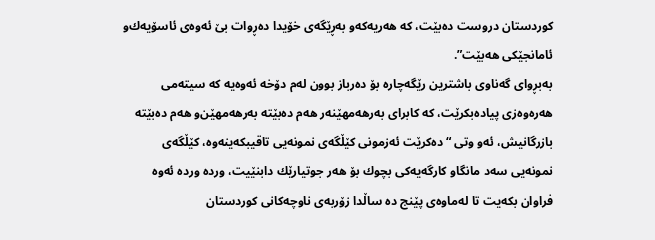كوردستان دروست ده‌بێت، كه‌ هه‌ریه‌كه‌و به‌ڕێگه‌ى خۆیدا ده‌ڕوات بێ ئه‌وه‌ى ئاسۆیه‌ك‌و ئامانجێكى هه‌بێت”.
به‌بڕواى گه‌ناوى باشترین رێگه‌چاره‌ بۆ ده‌رباز بوون له‌م دۆخه‌ ئه‌وه‌یه‌ كه‌ سیته‌مى هه‌ره‌وه‌زى پیاده‌بكرێت، كه‌ كابراى به‌رهه‌مهێنه‌ر هه‌م ده‌بێته‌ به‌رهه‌مهێن‌و هه‌م ده‌بێته‌ بازرگانیش، ئه‌و وتى “ده‌كرێت ئه‌زمونى كێڵگه‌ى نمونه‌یى تاقیبكه‌ینه‌وه‌، كێڵگه‌ى نمونه‌یى سه‌د مانگاو كارگه‌یه‌كى بچوك بۆ هه‌ر جوتیارێك دابنێیت، ورده‌ ورده‌ ئه‌وه‌ فراوان بكه‌یت تا له‌ماوه‌ى پێنج ده‌ ساڵدا زۆربه‌ى ناوچه‌كانى كوردستان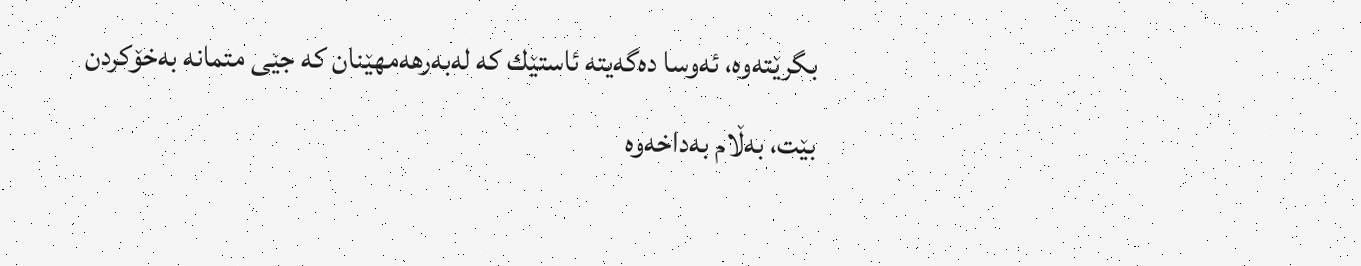بگرێته‌وه‌، ئه‌وسا ده‌گه‌یته‌ ئاستێك كه‌ له‌به‌رهه‌مهێنان كه‌ جێى متمانه‌ به‌خۆكردن بێت، به‌ڵام به‌داخه‌وه‌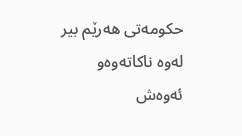حكومه‌تى هه‌رێم بیر له‌وه‌ ناكاته‌وه‌‌و ئه‌وه‌ش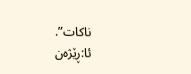ناكات”.
ئا:ڕێژەن